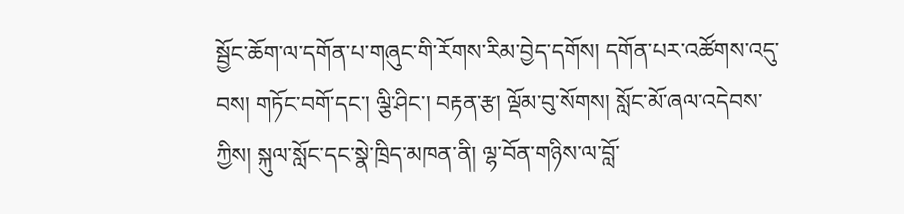སྦྱོང་ཆོག་ལ་དགོན་པ་གཞུང་གི་རོགས་རིམ་བྱེད་དགོས། དགོན་པར་འཚོགས་འདུ་བས། གཏོང་བགོ་དང་། ལྕི་ཤིང་། བརྟན་རྩ། ལྡོམ་བུ་སོགས། སློང་མོ་ཞལ་འདེབས་ཀྱིས། སྐུལ་སློང་དང་སྣེ་ཁྲིད་མཁན་ནི། ལྷ་བོན་གཉིས་ལ་བློ་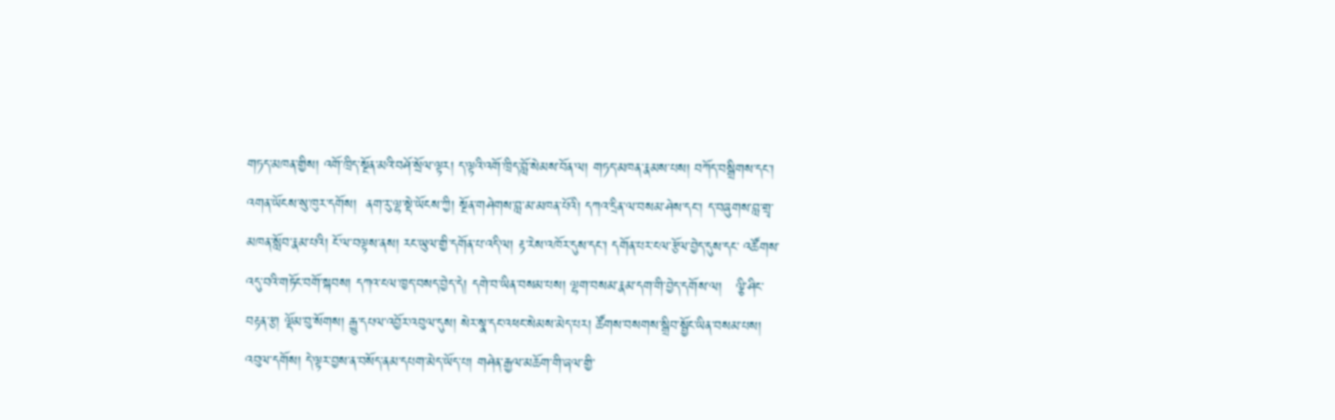གཏད་མཁན་གྱིས། འགོ་ཁྲིད་སྔོན་མའི་བཤོ་སྲོལ་ལྟར། ད་ལྟའི་འགོ་ཁྲིད་བློ་སེམས་བོན་ལ། གཏད་མཁན་རྣམས་པས། བཀོད་བསྒྲིགས་དང་། འགན་ཡོངས་སུ་ཁུར་དགོས།  ནག་རུ་ལྷ་སྡེ་ཡོངས་ཀྱི། སྔོན་གཤེགས་བླ་མ་མཁན་པོའི། དཀའ་དྲིན་ལ་བསམ་ཤེས་དང་། ད་བཞུགས་བླ་གྲྭ་མཁན་སློབ་རྣམ་པའི། ངོ་ལ་བལྟས་ནས། རང་ཡུལ་གྱི་དགོན་པ་འདི་ལ། རྟ་རེས་འཁོར་དུས་དང་། དགོན་པར་ངལ་རྩོལ་བྱེད་དུས་དང་ འཚོགས་འདུ་བའི་གཏོང་བགོ་སྐབས། དཀའ་ངལ་ཁྱད་བསད་བྱེད་དེ། དགེ་བ་ཡིན་བསམ་པས། ལྷག་བསམ་རྣམ་དག་གི་བྱེད་དགོས་ལ།   ལྕི་ཤིང་བརྟན་རྩ། ལྡོམ་བུ་སོགས། རྒྱུ་དཔལ་འབྱོར་འབུལ་དུས། སེར་སྣ་དང་འཕང་སེམས་མེད་པར། ཚོགས་བསགས་སྒྲིབ་སྦྱོང་ཡིན་བསམ་པས། འབུལ་དགོས། དེ་ལྟར་བྱས་ན་བསོད་ནམ་དཔག་མེད་ཡོད་པ། གཤེན་རྒྱལ་མཆོག་གི་ཞལ་གྱི་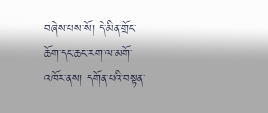བཞེས་པས་སོ། དེ་མིན་གྲོང་ཆོག་དང་ཆང་རག་ལ་མགོ་འཁོར་ནས། དགོན་པའི་བསྟན་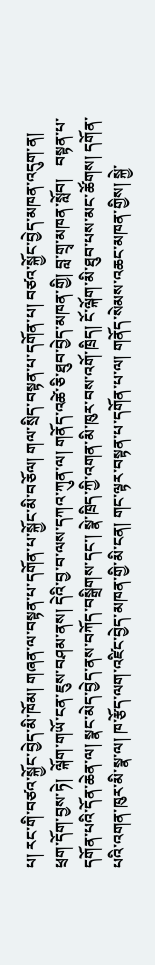པ། རང་གི་བཙའ་སྐྱོང་བྱེད་མི་ཁོམ། གཞན་ལ་བསྟན་པ་དགོན་པ་སྐྱོང་མི་བཅོལ། གལ་སྲིད་བསྟན་པ་དགོན་པ། བཙའ་སྐྱོང་བྱེད་མཁན་འདུག་ན། ཕྲག་དོག་བྱས་ཏེ།  ལྐོག་གཡོ་ངན་ཇུས་བཤམ་ནས། དེའི་བྱ་བ་ལས་དཀའ་ཀུན་ལ། གནོད་འཚེ་ཅི་ཐུབ་བྱེད་མཁན་གྱི། བླ་གྲྭ་མཁན་སློབ།   བསྟན་པ་དགོན་པའི་དོན་ཆེན་ལ། སྣང་མེད་བྱེད་ནས་བཀོད་བསྒྲིགས་དང་། སྣེ་ཁྲིད་ཀྱི་འགན་མི་ཁུར་བས་འགོ་ཁྲིད། ངོ་ལྐོག་མི་ཐུབ་པས་མང་ཚོགས། དགོན་པའི་འགན་ཁུར་མི་སྣ་ལ། ཁ་རྩོད་ལག་འཛིང་བྱེད་མཁན་གྱི་མི་ངན། གང་ལྟར་བསྟན་པ་དགོན་པ་ལ། གནོད་སེམས་འཆང་མཁན་གྱིས། སྐྱེ་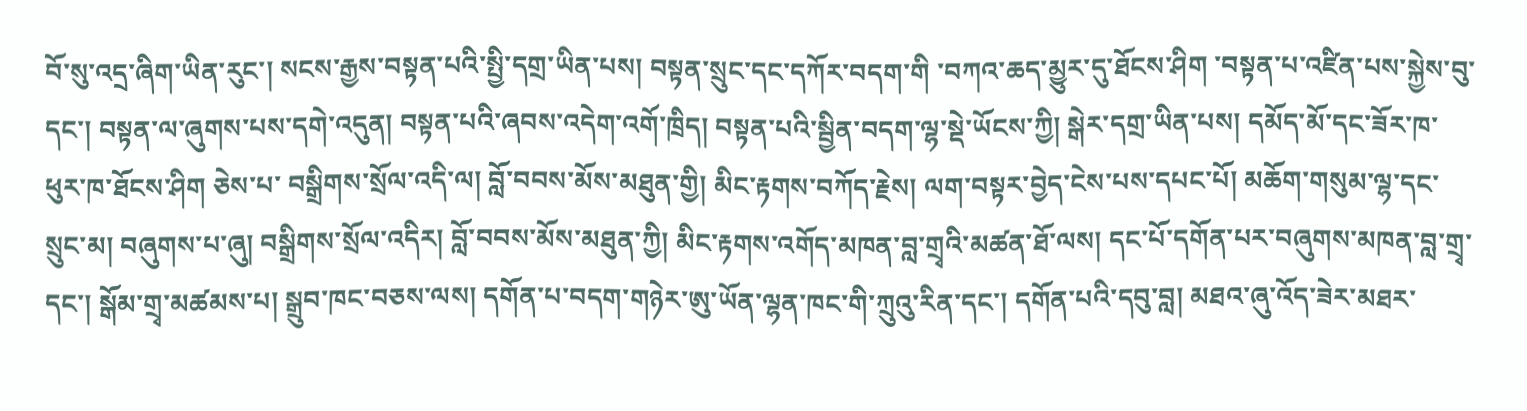བོ་སུ་འདྲ་ཞིག་ཡིན་རུང་། སངས་རྒྱས་བསྟན་པའི་སྤྱི་དགྲ་ཡིན་པས། བསྟན་སྲུང་དང་དཀོར་བདག་གི ་བཀའ་ཆད་མྱུར་དུ་ཐོངས་ཤིག ་བསྟན་པ་འཛིན་པས་སྐྱེས་བུ་དང་། བསྟན་ལ་ཞུགས་པས་དགེ་འདུན། བསྟན་པའི་ཞབས་འདེག་འགོ་ཁྲིད། བསྟན་པའི་སྦྱིན་བདག་ལྷ་སྡེ་ཡོངས་ཀྱི། སྒེར་དགྲ་ཡིན་པས། དམོད་མོ་དང་ཟོར་ཁ་ཕུར་ཁ་ཐོངས་ཤིག ཅེས་པ་ བསྒྲིགས་སྲོལ་འདི་ལ། བློ་བབས་མོས་མཐུན་གྱི། མིང་རྟགས་བཀོད་རྗེས། ལག་བསྟར་བྱེད་ངེས་པས་དཔང་པོ། མཆོག་གསུམ་ལྷ་དང་སྲུང་མ། བཞུགས་པ་ཞུ། བསྒྲིགས་སྲོལ་འདིར། བློ་བབས་མོས་མཐུན་ཀྱི། མིང་རྟགས་འགོད་མཁན་བླ་གྲྭའི་མཚན་ཐོ་ལས། དང་པོ་དགོན་པར་བཞུགས་མཁན་བླ་གྲྭ་དང་། སྒོམ་གྲྭ་མཚམས་པ། སྒྲུབ་ཁང་བཅས་ལས། དགོན་པ་བདག་གཉེར་ཨུ་ཡོན་ལྷན་ཁང་གི་ཀྲུའུ་རིན་དང་། དགོན་པའི་དབུ་བླ། མཐའ་ཞུ་འོད་ཟེར་མཐར་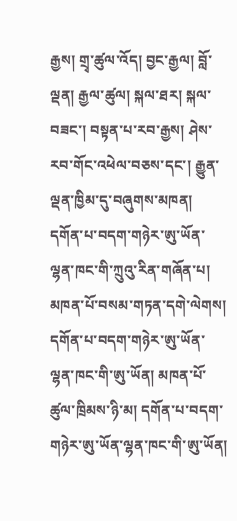རྒྱས། གྲྭ་ཚུལ་འོད། བྱང་རྒྱལ། བློ་ལྡན། རྒྱལ་ཚུལ། སྐལ་ཐར། སྐལ་བཟང་། བསྟན་པ་རབ་རྒྱས། ཤེས་རབ་གོང་འཕེལ་བཅས་དང་། རྒྱུན་ལྡན་ཁྱིམ་དུ་བཞུགས་མཁན། དགོན་པ་བདག་གཉེར་ཨུ་ཡོན་ལྷན་ཁང་གི་ཀྲུའུ་རིན་གཞོན་པ། མཁན་པོ་བསམ་གཏན་དགེ་ལེགས། དགོན་པ་བདག་གཉེར་ཨུ་ཡོན་ལྷན་ཁང་གི་ཨུ་ཡོན། མཁན་པོ་ཚུལ་ཁྲིམས་ཉི་མ། དགོན་པ་བདག་གཉེར་ཨུ་ཡོན་ལྷན་ཁང་གི་ཨུ་ཡོན།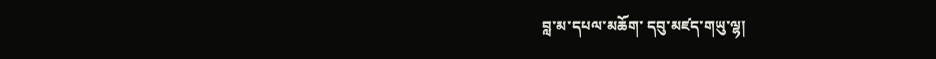བླ་མ་དཔལ་མཆོག་ དབུ་མཛད་གཡུ་ལྷ།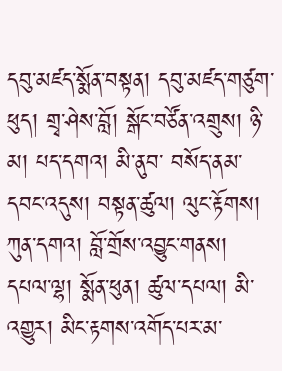དབུ་མཛད་སྨོན་བསྟན། དབུ་མཛད་གཙུག་ཕུད། གྲྭ་ཤེས་བློ། སྒོང་བཙོན་འགྲུས། ཉི་མ། པད་དགའ། མི་ནུབ་ བསོད་ནམ་དབང་འདུས། བསྟན་ཚུལ། ལུང་རྟོགས། ཀུན་དགའ། བློ་གྲོས་འབྱུང་གནས། དཔལ་ལྷ། སྨོན་ཕུན། ཚུལ་དཔལ། མི་འགྱུར། མིང་རྟགས་འགོད་པར་མ་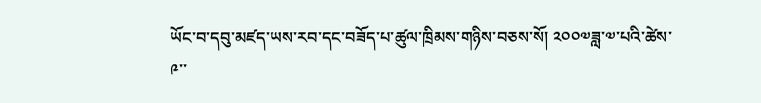ཡོང་བ་དབུ་མཛད་ཡས་རབ་དང་བཟོད་པ་ཚུལ་ཁྲིམས་གཉིས་བཅས་སོ། ༢༠༠༧ཟླ་༧་པའི་ཚེས་༩་་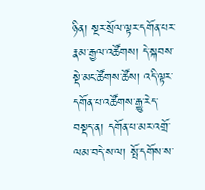ཉིན། སྔར་སྲོལ་ལྟར་དགོན་པར་རྣམ་རྒྱལ་འཚོགས། དེ་སྐབས་སྡེ་མང་ཚོགས་ཚོས། འདི་ལྟར་དགོན་པ་འཚོགས་རྒྱུ་རེད་བསྡད་ན། དགོན་པ་མར་འགྲོ་ལམ་བདེ་ས་ལ། སྤོ་དགོས་ས་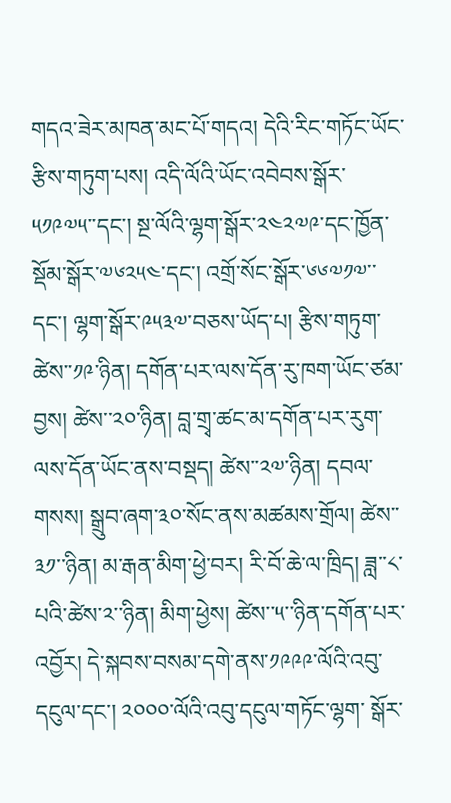གདའ་ཟེར་མཁན་མང་པོ་གདའ། དེའི་རིང་གཏོང་ཡོང་རྩིས་གཏུག་པས། འདི་ལོའི་ཡོང་འབེབས་སྒོར་༥༡༩༧༥་་དང་། སྔ་ལོའི་ལྷག་སྒོར་༢༤༢༧༩་དང་ཁྱོན་སྡོམ་སྒོར་༧༦༢༥༤་དང་། འགྲོ་སོང་སྒོར་༦༦༧༡༧་་དང་། ལྷག་སྒོར་༩༥༣༧་བཅས་ཡོད་པ། རྩིས་གཏུག་ཚེས་་༡༩་ཉིན། དགོན་པར་ལས་དོན་རུ་ཁག་ཡོང་ཙམ་བྱས། ཚེས་་༢༠་ཉིན། བླ་གྲྭ་ཚང་མ་དགོན་པར་རུག་ ལས་དོན་ཡོང་ནས་བསྡད། ཚེས་་༢༧་ཉིན། དབལ་གསས། སྒྲུབ་ཞག་༣༠་སོང་ནས་མཚམས་གྲོལ། ཚེས་་༣༡་་ཉིན། མ་རྒན་མིག་ཕྱེ་བར། རི་བོ་ཆེ་ལ་ཁྲིད། ཟླ་་༨་པའི་ཚེས་༢་་ཉིན། མིག་ཕྱེས། ཚེས་་༥་་ཉིན་དགོན་པར་འབྱོར། དེ་སྐབས་བསམ་དགེ་ནས་༡༩༩༩་ལོའི་འབུ་དངུལ་དང་། ༢༠༠༠་ལོའི་འབུ་དངུལ་གཏོང་ལྷག་ སྒོར་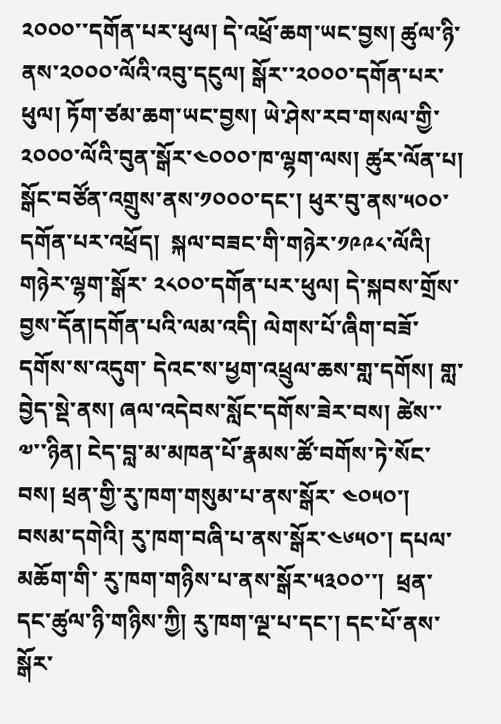༢༠༠༠་་དགོན་པར་ཕུལ། དེ་འཕྲོ་ཆག་ཡང་བྱས། ཚུལ་ཉི་ནས་༢༠༠༠་ལོའི་འབུ་དངུལ། སྒོར་་༢༠༠༠་དགོན་པར་ཕུལ། ཏོག་ཙམ་ཆག་ཡང་བྱས། ཡེ་ཤེས་རབ་གསལ་གྱི་༢༠༠༠་ལོའི་བུན་སྒོར་༤༠༠༠་ཁ་ལྷག་ལས། ཚུར་ལོན་པ། སྒོང་བཙོན་འགྲུས་ནས་༡༠༠༠་དང་། ཕུར་བུ་ནས་༥༠༠་དགོན་པར་འཕྲོད།  སྐལ་བཟང་གི་གཉེར་༡༩༩༨་ལོའི། གཉེར་ལྷག་སྒོར་ ༢༨༠༠་དགོན་པར་ཕུལ། དེ་སྐབས་གྲོས་བྱས་དོན།དགོན་པའི་ལམ་འདི། ལེགས་པོ་ཞིག་བཟོ་དགོས་ས་འདུག་ དེའང་ས་ཕྱག་འཕྲུལ་ཆས་གླ་དགོས། གླ་བྱེད་སྡེ་ནས། ཞལ་འདེབས་སློང་དགོས་ཟེར་བས། ཚེས་་༧་་ཉིན། ངེད་བླ་མ་མཁན་པོ་རྣམས་ཚོ་བགོས་ཏེ་སོང་བས། ཕྲན་གྱི་རུ་ཁག་གསུམ་པ་ནས་སྒོར་ ༤༠༥༠་། བསམ་དགེའི། རུ་ཁག་བཞི་པ་ནས་སྒོར་༤༦༥༠་། དཔལ་མཆོག་གི་ རུ་ཁག་གཉིས་པ་ནས་སྒོར་༥༣༠༠་་།  ཕྲན་དང་ཚུལ་ཉི་གཉིས་ཀྱི། རུ་ཁག་ལྔ་པ་དང་། དང་པོ་ནས་སྒོར་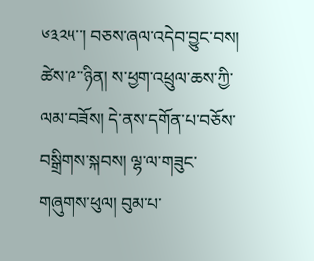༦༣༢༥་་། བཅས་ཞལ་འདེབ་བྱུང་བས། ཚེས་༩་་ཉིན། ས་ཕྱག་འཕྲུལ་ཆས་ཀྱི་ལམ་བཟོས། དེ་ནས་དགོན་པ་བཅོས་བསྒྲིགས་སྐབས། ལྷ་ལ་གཟུང་གཞུགས་ཕུལ། བུམ་པ་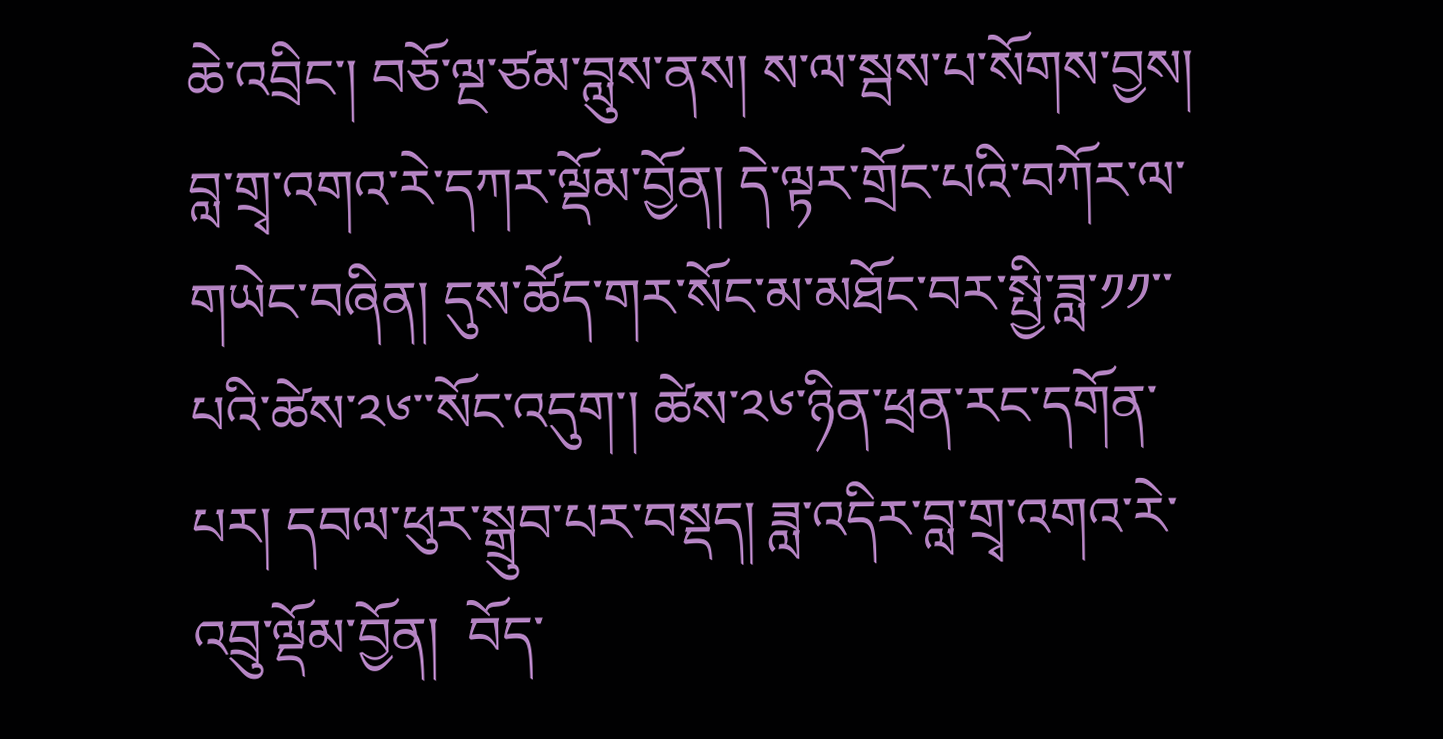ཆེ་འབྲིང་། བཅོ་ལྔ་ཙམ་བླུས་ནས། ས་ལ་སྦས་པ་སོགས་བྱས། བླ་གྲྭ་འགའ་རེ་དཀར་ལྡོམ་བྱོན། དེ་ལྟར་གྲོང་པའི་བཀོར་ལ་གཡེང་བཞིན། དུས་ཚོད་གར་སོང་མ་མཐོང་བར་སྤྱི་ཟླ་༡༡་་པའི་ཚེས་༢༦་་སོང་འདུག་། ཚེས་༢༦་ཉིན་ཕྲན་རང་དགོན་པར། དབལ་ཕུར་སྒྲུབ་པར་བསྡད། ཟླ་འདིར་བླ་གྲྭ་འགའ་རེ་འབྲུ་ལྡོམ་བྱོན།  བོད་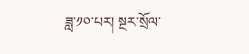ཟླ་༡༠་པར། སྔར་སྲོལ་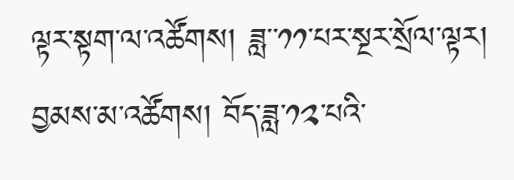ལྟར་སྟག་ལ་འཚོགས། ཟླ་་༡༡་པར་སྔར་སྲོལ་ལྟར། བྱམས་མ་འཚོགས། བོད་ཟླ་༡༢་པའི་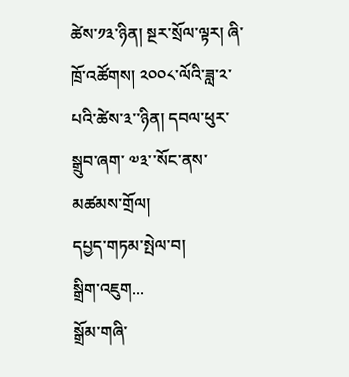ཚེས་༡༣་ཉིན། སྔར་སྲོལ་ལྟར། ཞི་ཁྲོ་འཚོགས། ༢༠༠༨་ལོའི་ཟླ་༢་པའི་ཚེས་༣་་ཉིན། དབལ་ཕུར་སྒྲུབ་ཞག་ ༧༣་་སོང་ནས་མཚམས་གྲོལ།
དཔྱད་གཏམ་སྤེལ་བ།
སྒྲིག་འཇུག...
སྒྲོམ་གཞི་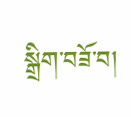སྒྲིག་བཟོ་བ།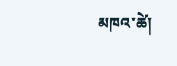མཁའ་ཚེ།